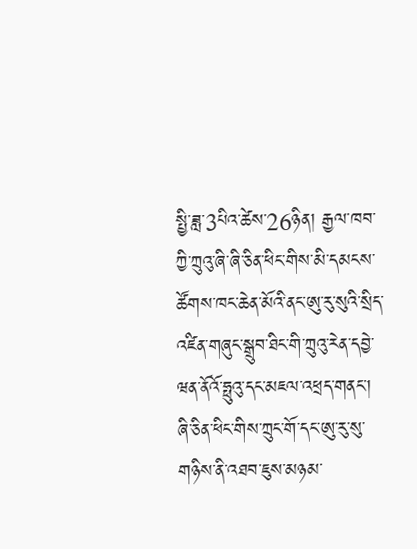སྤྱི་ཟླ་3པིའ་ཚེས་26ཉིན། རྒྱལ་ཁབ་ཀྱི་ཀྲུའུ་ཞི་ཞི་ཅིན་ཕིང་གིས་མི་དམངས་ཚོགས་ཁང་ཆེན་མོའི་ནང་ཨུ་རུ་སུའི་སྲིད་འཛིན་གཞུང་སྒྲུབ་ཐིང་གི་ཀྲུའུ་རེན་དབྱེ་ཝན་ནོའོ་ཧྥུའུ་དང་མཇལ་འཕྲད་གནང་།
ཞི་ཅིན་ཕིང་གིས་ཀྲུང་གོ་དང་ཨུ་རུ་སུ་གཉིས་ནི་འཐབ་ཇུས་མཉམ་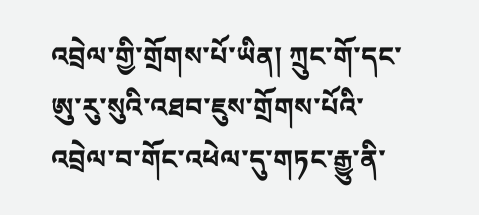འབྲེལ་གྱི་གྲོགས་པོ་ཡིན། ཀྲུང་གོ་དང་ཨུ་རུ་སུའི་འཐབ་ཇུས་གྲོགས་པོའི་འབྲེལ་བ་གོང་འཕེལ་དུ་གཏང་རྒྱུ་ནི་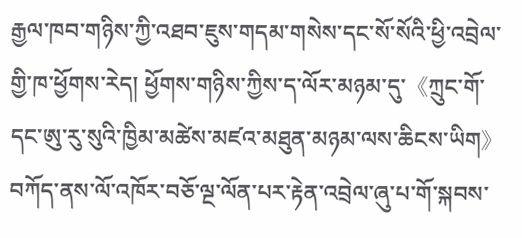རྒྱལ་ཁབ་གཉིས་ཀྱི་འཐབ་ཇུས་གདམ་གསེས་དང་སོ་སོའི་ཕྱི་འབྲེལ་གྱི་ཁ་ཕྱོགས་རེད། ཕྱོགས་གཉིས་ཀྱིས་ད་ལོར་མཉམ་དུ་《ཀྲུང་གོ་དང་ཨུ་རུ་སུའི་ཁྱིམ་མཚེས་མཛའ་མཐུན་མཉམ་ལས་ཆིངས་ཡིག》བཀོད་ནས་ལོ་འཁོར་བཅོ་ལྔ་ལོན་པར་རྟེན་འབྲེལ་ཞུ་པ་གོ་སྐབས་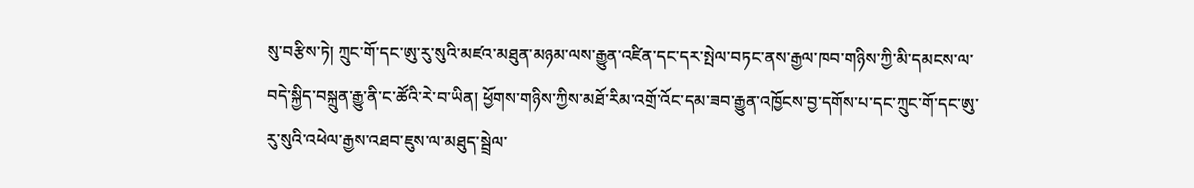སུ་བརྩིས་ཏེ། ཀྲུང་གོ་དང་ཨུ་རུ་སུའི་མཛའ་མཐུན་མཉམ་ལས་རྒྱུན་འཛིན་དང་དར་སྤེལ་བཏང་ནས་རྒྱལ་ཁབ་གཉིས་ཀྱི་མི་དམངས་ལ་བདེ་སྐྱིད་བསྐྲུན་རྒྱུ་ནི་ང་ཚོའི་རེ་བ་ཡིན། ཕྱོགས་གཉིས་ཀྱིས་མཐོ་རིམ་འགྲོ་འོང་དམ་ཟབ་རྒྱུན་འཁྱོངས་བྱ་དགོས་པ་དང་ཀྲུང་གོ་དང་ཨུ་རུ་སུའི་འཕེལ་རྒྱས་འཐབ་ཇུས་ལ་མཐུད་སྦྲེལ་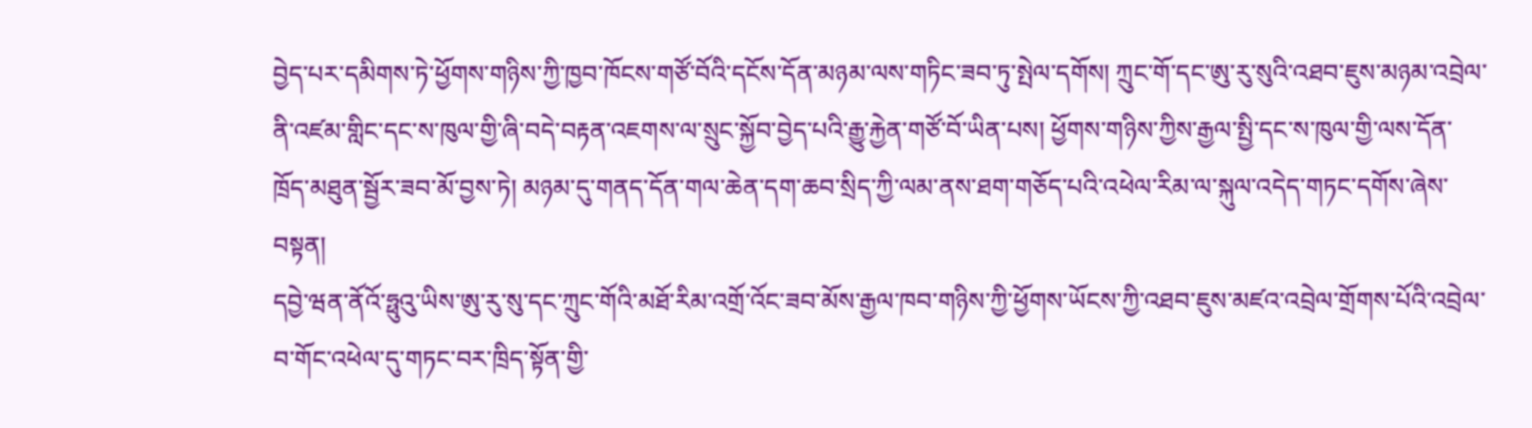བྱེད་པར་དམིགས་ཏེ་ཕྱོགས་གཉིས་ཀྱི་ཁྱབ་ཁོངས་གཙོ་བོའི་དངོས་དོན་མཉམ་ལས་གཏིང་ཟབ་ཏུ་སྤེལ་དགོས། ཀྲུང་གོ་དང་ཨུ་རུ་སུའི་འཐབ་ཇུས་མཉམ་འབྲེལ་ནི་འཛམ་གླིང་དང་ས་ཁུལ་གྱི་ཞི་བདེ་བརྟན་འཇགས་ལ་སྲུང་སྐྱོབ་བྱེད་པའི་རྒྱུ་རྐྱེན་གཙོ་བོ་ཡིན་པས། ཕྱོགས་གཉིས་ཀྱིས་རྒྱལ་སྤྱི་དང་ས་ཁུལ་གྱི་ལས་དོན་ཁྲོད་མཐུན་སྦྱོར་ཟབ་མོ་བྱས་ཏེ། མཉམ་དུ་གནད་དོན་གལ་ཆེན་དག་ཆབ་སྲིད་ཀྱི་ལམ་ནས་ཐག་གཅོད་པའི་འཕེལ་རིམ་ལ་སྐུལ་འདེད་གཏང་དགོས་ཞེས་བསྟན།
དབྱེ་ཝན་ནོའོ་ཧྥུའུ་ཡིས་ཨུ་རུ་སུ་དང་ཀྲུང་གོའི་མཐོ་རིམ་འགྲོ་འོང་ཟབ་མོས་རྒྱལ་ཁབ་གཉིས་ཀྱི་ཕྱོགས་ཡོངས་ཀྱི་འཐབ་ཇུས་མཛའ་འབྲེལ་གྲོགས་པོའི་འབྲེལ་བ་གོང་འཕེལ་དུ་གཏང་བར་ཁྲིད་སྟོན་གྱི་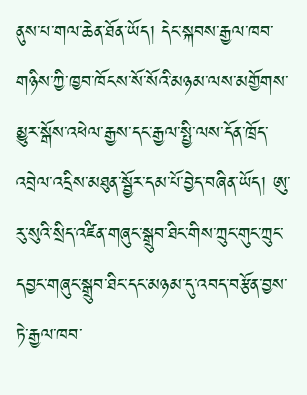ནུས་པ་གལ་ཆེན་ཐོན་ཡོད། དེང་སྐབས་རྒྱལ་ཁབ་གཉིས་ཀྱི་ཁྱབ་ཁོངས་སོ་སོའི་མཉམ་ལས་མགྱོགས་མྱུར་སྒོས་འཕེལ་རྒྱས་དང་རྒྱལ་སྤྱི་ལས་དོན་ཁྲོད་འབྲེལ་འདྲིས་མཐུན་སྦྱོར་དམ་པོ་བྱེད་བཞིན་ཡོད། ཨུ་རུ་སུའི་སྲིད་འཛིན་གཞུང་སྒྲུབ་ཐིང་གིས་ཀྲུང་གུང་ཀྲུང་དབྱང་གཞུང་སྒྲུབ་ཐིང་དང་མཉམ་དུ་འབད་བརྩོན་བྱས་ཏེ་རྒྱལ་ཁབ་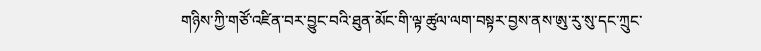གཉིས་ཀྱི་གཙོ་འཛིན་བར་བྱུང་བའི་ཐུན་མོང་གི་ལྟ་ཚུལ་ལག་བསྟར་བྱས་ནས་ཨུ་རུ་སུ་དང་ཀྲུང་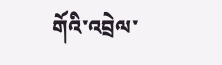གོའི་འབྲེལ་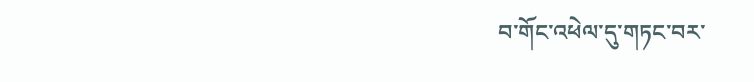བ་གོང་འཕེལ་དུ་གཏང་བར་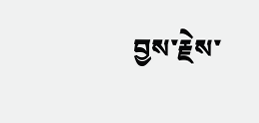བྱས་རྗེས་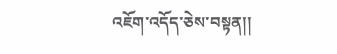འཇོག་འདོད་ཅེས་བསྟན།།